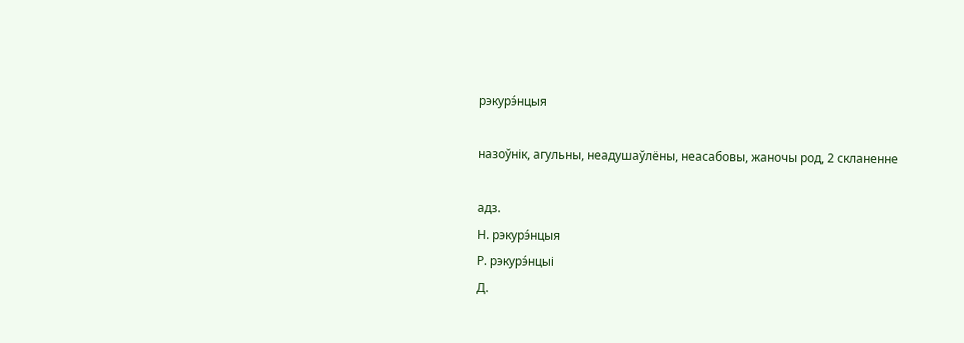рэкурэ́нцыя

назоўнік, агульны, неадушаўлёны, неасабовы, жаночы род, 2 скланенне

адз.
Н. рэкурэ́нцыя
Р. рэкурэ́нцыі
Д.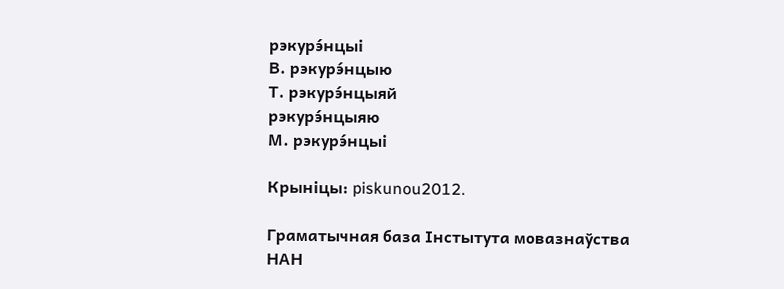рэкурэ́нцыі
В. рэкурэ́нцыю
Т. рэкурэ́нцыяй
рэкурэ́нцыяю
М. рэкурэ́нцыі

Крыніцы: piskunou2012.

Граматычная база Інстытута мовазнаўства НАН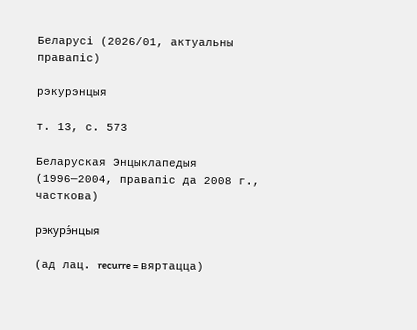Беларусі (2026/01, актуальны правапіс)

рэкурэнцыя

т. 13, с. 573

Беларуская Энцыклапедыя (1996—2004, правапіс да 2008 г., часткова)

рэкурэ́нцыя

(ад лац. recurre = вяртацца)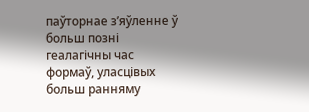паўторнае з’яўленне ў больш позні геалагічны час формаў, уласцівых больш ранняму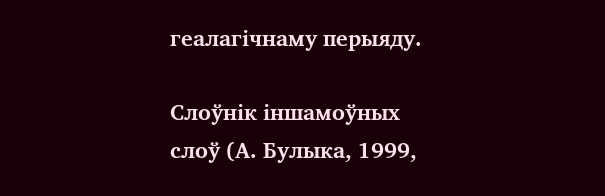геалагічнаму перыяду.

Слоўнік іншамоўных слоў (А. Булыка, 1999,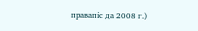правапіс да 2008 г.)